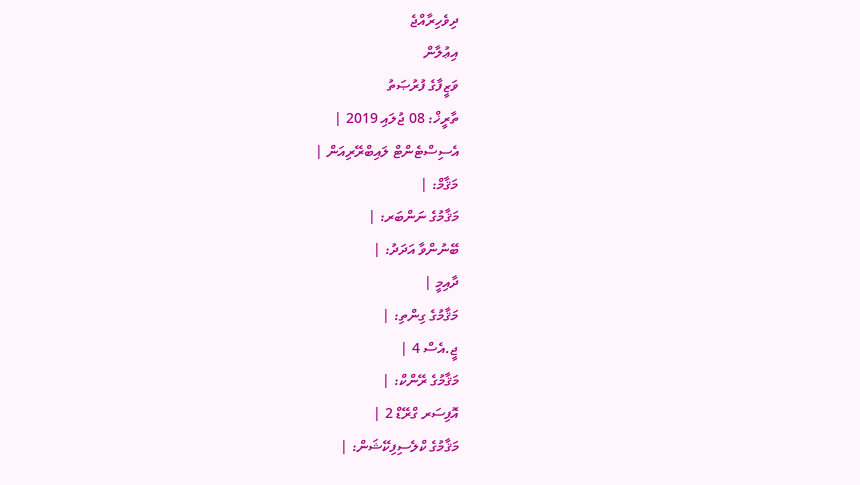ދިވެހިރާއްޖެ
އިޢުލާން
ވަޒީފާގެ ފުރުޞަތު
ތާރީޚް: 08 ޖުލައި 2019 |
އެސިސްޓެންޓް ލައިބްރޭރިއަން |
މަޤާމް: |
މަޤާމުގެ ނަންބަރ: |
ބޭނުންވާ އަދަދު: |
ދާއިމީ |
މަޤާމުގެ ގިންތި: |
ޖީ.އެސް 4 |
މަޤާމުގެ ރޭންކް: |
އޮފިސަރ ގްރޭޑް 2 |
މަޤާމުގެ ކްލެސިފިކޭޝަން: |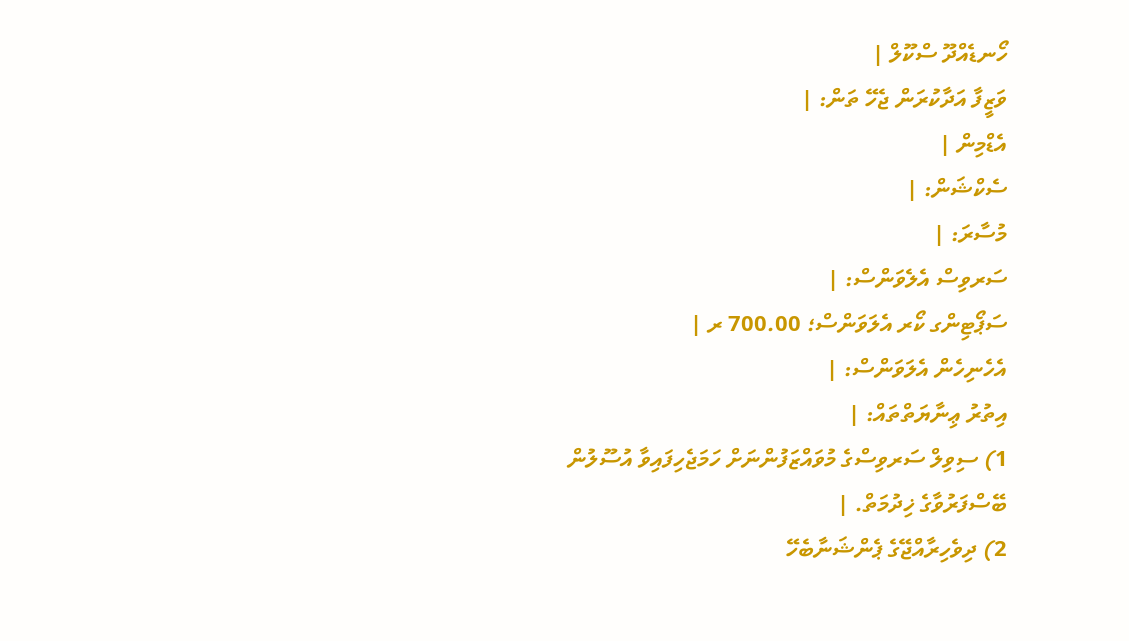ހޯނޑެއްދޫ ސްކޫލް |
ވަޒީފާ އަދާކުރަން ޖެހޭ ތަން: |
އެޑްމިން |
ސެކްޝަން: |
މުސާރަ: |
ސަރވިސް އެލެވަންސް: |
ސަޕޯޓިންގ ކޯރ އެލަވަންސް؛ 700.00 ރ |
އެހެނިހެން އެލަވަންސް: |
އިތުރު ޢިނާޔަތްތައް: |
1) ސިވިލް ސަރވިސްގެ މުވައްޒަފުންނަށް ހަމަޖެހިފައިވާ އުސޫލުން ބޭސްފަރުވާގެ ޚިދުމަތް. |
2) ދިވެހިރާއްޖޭގެ ޕެންޝަނާބެހޭ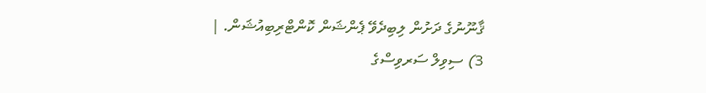ޤާނޫނުގެ ދަށުން ލިބިދެވޭ ޕެންޝަން ކޮންޓްރިބިއުޝަން. |
3) ސިވިލް ސަރވިސްގެ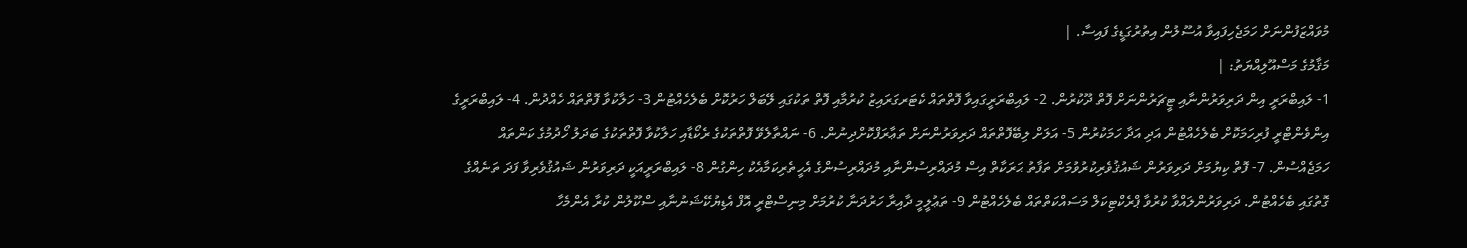މުވައްޒަފުންނަށް ހަމަޖެހިފައިވާ އުސޫލުން އިތުރުގަޑީގެ ފައިސާ. |
މަޤާމުގެ މަސްއޫލިއްޔަތު: |
1- ލައިބްރަރީ އިން ދަރިވަރުންނާއި ޓީޗަރުންނަށް ފޮތް ދޫކުރުން. 2- ލައިބްރަރީގައިވާ ފޮތްތައް ކެޓަރގަރައިޒު ކުރުމާއި ފޮތް ތަކުގައި ލޭބަލް ހަރުކޮށް ބެލެހެއްޓުން 3- ހަލާކުވާ ފޮތްތައް ހެއްދުން. 4- ލައިބްރަރީގެ އިންވެންޓްރީ ފުރިހަމަކޮށް ބެލެހެއްޓުން އަދި އަދާ ހަމަކުރުން 5- އަލަށް ލިބޭފޮތްތައް ދަރިވަރުންނަށް ތަޢާރަފްކޮށްދިނުން. 6- ނައްތާލެވޭ ފޮތްތަކުގެ ރެކޯޑާއި ހަލާކުވާ ފޮތްތަކުގެ ބަދަލު ހޯދުމުގެ ކަންތައް ހަމަޖެއްސުން. 7- ފޮތް ކިޔުމަށް ދަރިވަރުން ޝައުޤުވެރިކުރުވުމަށް ތަފާތު ޙަރަކާތް އިސް މުދައްރިސުންނާއި މުދައްރިސުންގެ އެހީތެރިކަމާއެކު ހިންގުން 8- ލައިބްރަރީއަކީ ދަރިވަރުން ޝައުޤުވެރިވާ ފަދަ ތަނެއްގެ ގޮތުގައި ބެހެއްޓުން. ދަރިވަރުންލައްވާ ކުރުވާ ޕްރެކްޓިކަލް މަސައްކަތްތައް ބެލެހެއްޓުން 9- ތަޢުލީމީ ދާއިރާ ހަރުދަނާ ކުރުމަށް މިނިސްޓްރީ އޮފް އެޑިޔުކޭޝަނުނާއި ސްކޫލުން ކުރާ އެންމެހާ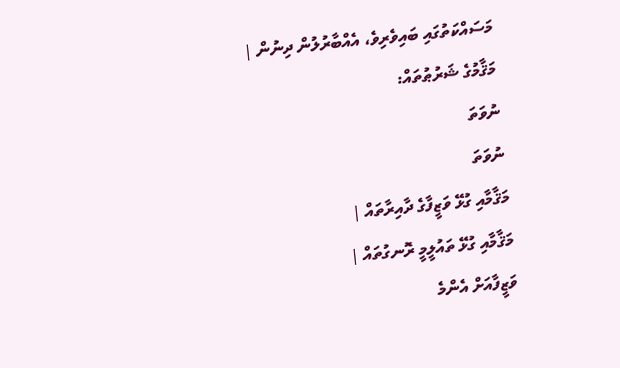މަސައްކަތުގައި ބައިވެރިވެ، އެއްބާރުލުން ދިނުން |
މަޤާމުގެ ޝަރުޠުތައް:
ނުވަތަ
ނުވަތަ
މަޤާމާއި ގުޅޭ ވަޒީފާގެ ދާއިރާތައް |
މަޤާމާއި ގުޅޭ ތައުލީމީ ރޮނގުތައް |
ވަޒީފާއަށް އެންމެ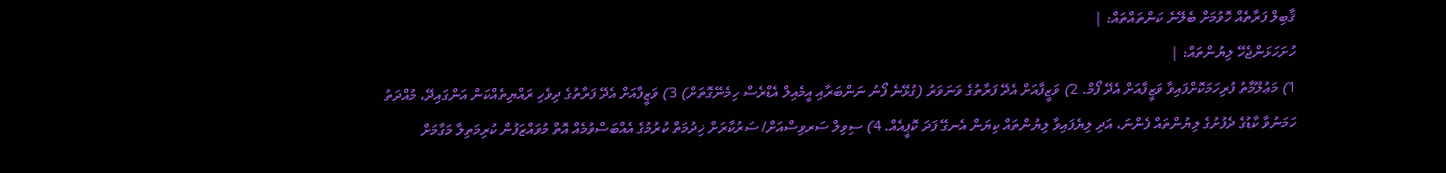ޤާބިލް ފަރާތެއް ހޮވުމަށް ބެލޭނެ ކަންތައްތައް: |
ހުށަހަޅަންޖެހޭ ލިޔުންތައް: |
1) މަޢުލޫމާތު ފުރިހަމަކޮށްފައިވާ ވަޒީފާއަށް އެދޭ ފޯމް. 2) ވަޒީފާއަށް އެދޭ ފަރާތުގެ ވަނަވަރު (ގުޅޭނެ ފޯނު ނަންބަރާއި އީމެއިލް އެޑްރެސް ހިމެނޭގޮތަށް) 3) ވަޒީފާއަށް އެދޭ ފަރާތުގެ ދިވެހި ރައްޔިތެއްކަން އަންގައިދޭ، މުއްދަތު ހަމަނުވާ ކާޑުގެ ދެފުށުގެ ލިޔުންތައް ފެންނަ، އަދި ލިޔެފައިވާ ލިޔުންތައް ކިޔަން އެނގޭ ފަދަ ކޮޕީއެއް. 4) ސިވިލް ސަރވިސްއަށް/ ސަރުކާރަށް ޚިދުމަތް ކުރުމުގެ އެއްބަސްވުމެއް އޮތް މުވައްޒަފުން ކުރިމަތިލާ މަގާމަށް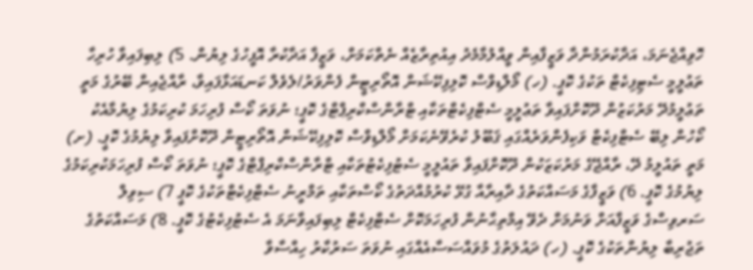ހޮވިއްޖެނަމަ، އަދާކުރަމުންދާ ވަޒީފާއިން ވީއްލުމާމެދު އިއުތިރާޒެއް ނެތްކަމަށް، ވަޒީފާ އަދާކުރާ އޮފީހުގެ ލިޔުން. 5) ލިބިފައިވާ ހުރިހާ ތަޢުލީމީ ސެޓިފިކެޓް ތަކުގެ ކޮޕީ. (ހ) މޯލްޑިވްސް ކޮލިފިކޭޝަން އޮތޯރިޓީން ފެންވަރު/ލެވެލް ކަނޑައަޅާފައިވާ، ރާއްޖެއިން ބޭރުގެ މަތީ ތަޢުލީމުދޭ މަރުކަޒުން ދޫކޮށްފައިވާ ތަޢުލީމީ ސެޓްފިކެޓްތަކާއި ޓްރާންސްކްރިޕްޓްގެ ކޮޕީ؛ ނުވަތަ ކޯސް ފުރިހަމަ ކުރިކަމުގެ ލިޔުމާއެކު ކޯހުން ލިބޭ ސެޓްފިކެޓް ވަކިފެންވަރެއްގައި ޤަބޫލު ކުރެވޭނެކަމަށް މޯލްޑިވްސް ކޮލިފިކޭޝަން އޮތޯރިޓީން ދޫކޮށްފައިވާ ލިޔުމުގެ ކޮޕީ. (ށ) މަތީ ތައުލީމު ދޭ، ރާއްޖޭގެ މަރުކަޒަކުން ދޫކޮށްފައިވާ ތައުލީމީ ސެޓުފިކެޓުތަކާއި ޓްރާންސްކްރިޕްޓްގެ ކޮޕީ؛ ނުވަތަ ކޯސް ފުރިހަމަކުރިކަމުގެ ލިޔުމުގެ ކޮޕީ. 6) ވަޒީފާގެ މަސައްކަތުގެ ދާއިރާއާ ގުޅޭ ކުރުމުއްދަތުގެ ކޯސްތަކާއި ތަމްރީނު ސެޓްފިކެޓްތަކުގެ ކޮޕީ 7) ސިވިލް ސަރވިސްގެ ވަޒީފާއަށް ވަނުމަށް ދެވޭ އިމްތިޙާނުން ފުރިހަމަކޮށް ސެޓްފިކެޓް ލިބިފައިވާނަމަ އެ ސެޓުފިކެޓުގެ ކޮޕީ. 8) މަސައްކަތުގެ ތަޖުރިބާ ލިޔުންތަކުގެ ކޮޕީ. (ހ) ދައުލަތުގެ މުވައްސަސާއެއްގައި ނުވަތަ ސަރުކާރު ހިއްސާވާ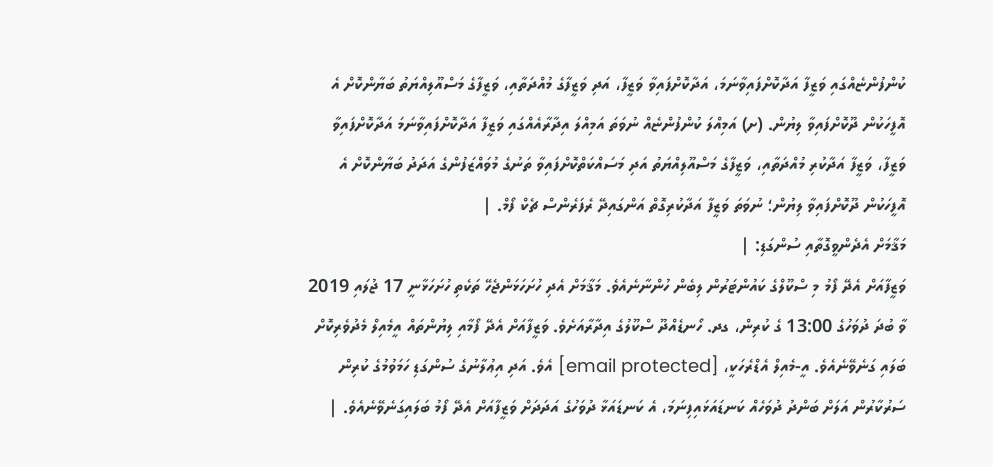ކުންފުންޏެއްގައި ވަޒީފާ އަދާކޮށްފައިވާނަމަ، އަދާކޮށްފައިވާ ވަޒީފާ، އަދި ވަޒީފާގެ މުއްދަތާއި، ވަޒީފާގެ މަސްއޫލިއްޔަތު ބަޔާންކޮށް އެ އޮފީހަކުން ދޫކޮށްފައިވާ ލިޔުން. (ށ) އަމިއްލަ ކުންފުންޏެއް ނުވަތަ އަމިއްލަ އިދާރާއެއްގައި ވަޒީފާ އަދާކޮށްފައިވާނަމަ އަދާކޮށްފައިވާ ވަޒީފާ، ވަޒީފާ އަދާކުރި މުއްދަތާއި، ވަޒީފާގެ މަސްއޫލިއްޔަތު އަދި މަސައްކަތްކޮށްފައިވާ ތަނުގެ މުވައްޒަފުންގެ އަދަދު ބަޔާންކޮށް އެ އޮފީހަކުން ދޫކޮށްފައިވާ ލިޔުން؛ ނުވަތަ ވަޒީފާ އަދާކުރިގޮތް އަންގައިދޭ ރެފަރެންސް ޗެކް ފޯމް. |
މަޤާމަށް އެދެންވީގޮތާއި ސުންގަޑި: |
ވަޒީފާއަށް އެދޭ ފޯމު މި ސްކޫލްގެ ކައުންޓަރުން ލިބެން ހުންނާނެއެވެ. މަޤާމަށް އެދި ހުށަހަޅަންޖެހޭ ތަކެތި ހުށަހަޅާނީ 17 ޖުލައި 2019 ވާ ބުދަ ދުވަހުގެ 13:00 ގެ ކުރިން، ގދ. ހޯނޑެއްދޫ ސްކޫލުގެ އިދާރާއަށެވެ. ވަޒީފާއަށް އެދޭ ފޯމާއި ލިޔުންތައް އީމެއިލް މެދުވެރިކޮށް ބަލައި ގަނެވޭނެއެވެ. އީ-މެއިލް އެޑްރެހަކީ، [email protected] އެވެ. އަދި އިޢުލާނުގެ ސުންގަޑި ހަމަވުމުގެ ކުރިން ސަރުކާރުން އަލަށް ބަންދު ދުވަހެއް ކަނޑައަޅައިފިނަމަ، އެ ކަނޑައަޅާ ދުވަހުގެ އަދަދަށް ވަޒީފާއަށް އެދޭ ފޯމު ބަލައިގަނެވޭނެއެވެ. |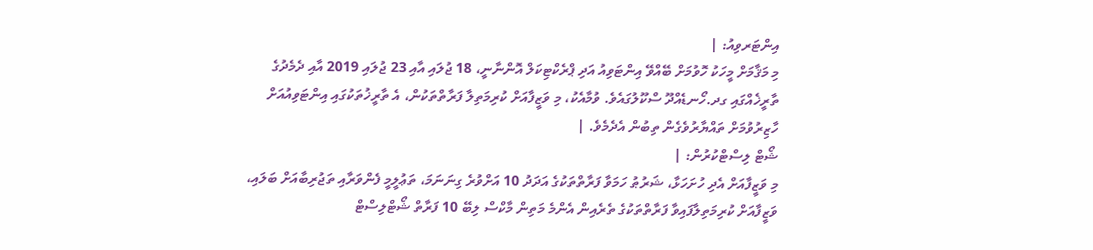އިންޓަރވިއު: |
މި މަޤާމަށް މީހަކު ހޮވުމަށް ބޭއްވޭ އިންޓަވިއު އަދި ޕްރެކްޓިކަލް އޮންނާނީ، 18 ޖުލައި އާއި 23 ޖުލައި 2019 އާއި ދެމެދުގެ ތާރީޚެއްގައި ގދ.ހޯނޑެއްދޫ ސްކޫލުގައެވެ. ވުމާއެކު، މި ވަޒީފާއަށް ކުރިމަތިލާ ފަރާތްތަކުން، އެ ތާރީޚުތަކުގައި އިންޓަވިއުއަށް ހާޒިރުވުމަށް ތައްޔާރުވެގެން ތިބުން އެދެމެވެ. |
ޝޯޓް ލިސްޓްކުރުން: |
މި ވަޒީފާއަށް އެދި ހުށަހަޅާ، ޝަރުޠު ހަމަވާ ފަރާތްތަކުގެ އަދަދު 10 އަށްވުރެ ގިނަނަމަ، ތަޢުލީމީ ފެންވަރާއި ތަޖުރިބާއަށް ބަލައި، ވަޒީފާއަށް ކުރިމަތިލާފައިވާ ފަރާތްތަކުގެ ތެރެއިން އެންމެ މަތިން މާކްސް ލިބޭ 10 ފަރާތް ޝޯޓްލިސްޓް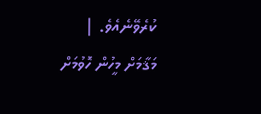ކުރެވޭނެއެވެ. |
މަޤާމަށް މީހުން ހޮވުމަށް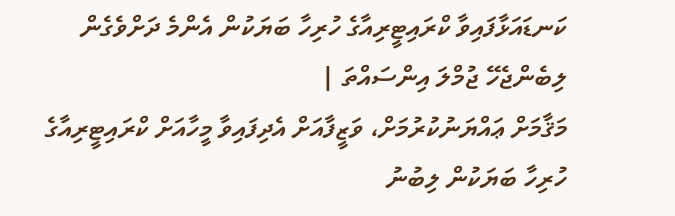ކަނޑައަޅާފައިވާ ކްރައިޓީރިއާގެ ހުރިހާ ބަޔަކުން އެންމެ ދަށްވެގެން ލިބެންޖެހޭ ޖުމްލަ އިންސައްތަ |
މަޤާމަށް ޢައްޔަނުކުރުމަށް، ވަޒީފާއަށް އެދިފައިވާ މީހާއަށް ކްރައިޓީރިއާގެ ހުރިހާ ބަޔަކުން ލިބުނު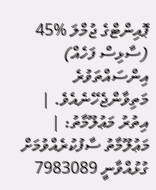ޕޮއިންޓްގެ ޖުމްލަ %45 (ސާޅިސް ފަހެއް) އިންސައްތަވުރެ މަތިވާންޖެހޭނެއެވެ. |
އިތުރު މަޢުލޫމާތު: |
މަޢުލޫމާތު ސާފުކުރެއްވުމަށް ގުޅުއްވާނީ 7983089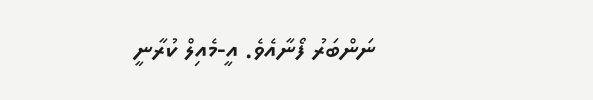ނަންބަރު ފޯނާއެވެ. އީ-މެއިލް ކުރާނީ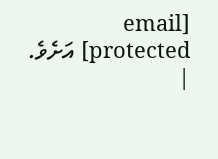[email protected] އަށެވެ. |